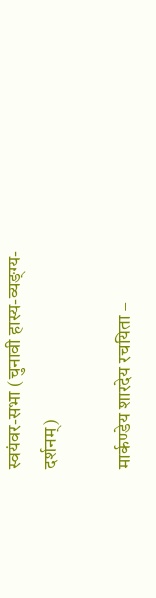स्वयंवर-सभा (चुनावी हास्य-व्यङ्ग्य-दर्शनम्)

मार्कण्डेय शारदेय रचयिता –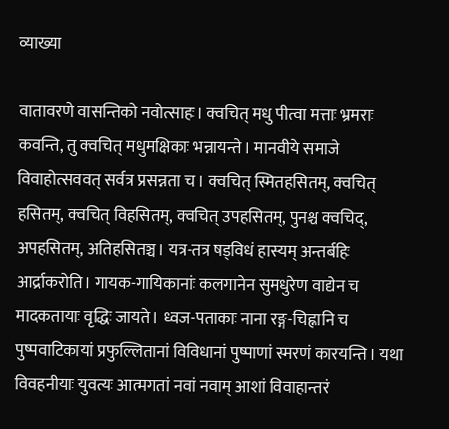व्याख्या

वातावरणे वासन्तिको नवोत्साहः। क्वचित् मधु पीत्वा मत्ताः भ्रमराः कवन्ति, तु क्वचित् मधुमक्षिकाः भन्नायन्ते। मानवीये समाजे विवाहोत्सववत् सर्वत्र प्रसन्नता च। क्वचित् स्मितहसितम्, क्वचित् हसितम्, क्वचित् विहसितम्, क्वचित् उपहसितम्, पुनश्च क्वचिद्, अपहसितम्, अतिहसितञ्च। यत्र-तत्र षड्विधं हास्यम् अन्तर्बहिः आर्द्राकरोति। गायक-गायिकानांः कलगानेन सुमधुरेण वाद्येन च मादकतायाः वृद्धिः जायते। ध्वज-पताकाः नाना रङ्ग-चिह्नानि च पुष्पवाटिकायां प्रफुल्लितानां विविधानां पुष्पाणां स्मरणं कारयन्ति। यथा विवहनीयाः युवत्यः आत्मगतां नवां नवाम् आशां विवाहान्तरं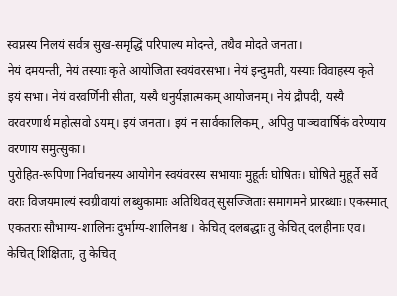स्वप्नस्य निलयं सर्वत्र सुख-समृद्धिं परिपाल्य मोदन्ते, तथैव मोदते जनता।
नेयं दमयन्ती, नेयं तस्याः कृते आयोजिता स्वयंवरसभा। नेयं इन्दुमती, यस्याः विवाहस्य कृते इयं सभा। नेयं वरवर्णिनी सीता, यस्यै धनुर्यज्ञात्मकम् आयोजनम्। नेयं द्रौपदी, यस्यै वरवरणार्थ महोत्सवो ऽयम्। इयं जनता। इयं न सार्वकालिकम्, अपितु पाञ्चवार्षिकं वरेण्याय वरणाय समुत्सुका।
पुरोहित-रूपिणा निर्वाचनस्य आयोगेन स्वयंवरस्य सभायाः मुहूर्तः घोषितः। घोषिते मुहूर्ते सर्वे वराः विजयमाल्यं स्वग्रीवायां लब्धुकामाः अतिथिवत् सुसज्जिताः समागमने प्रारब्धाः। एकस्मात् एकतराः सौभाग्य-शालिनः दुर्भाग्य-शालिनश्च । केचित् दलबद्धाः तु केचित् दलहीनाः एव। केचित् शिक्षिताः, तु केचित्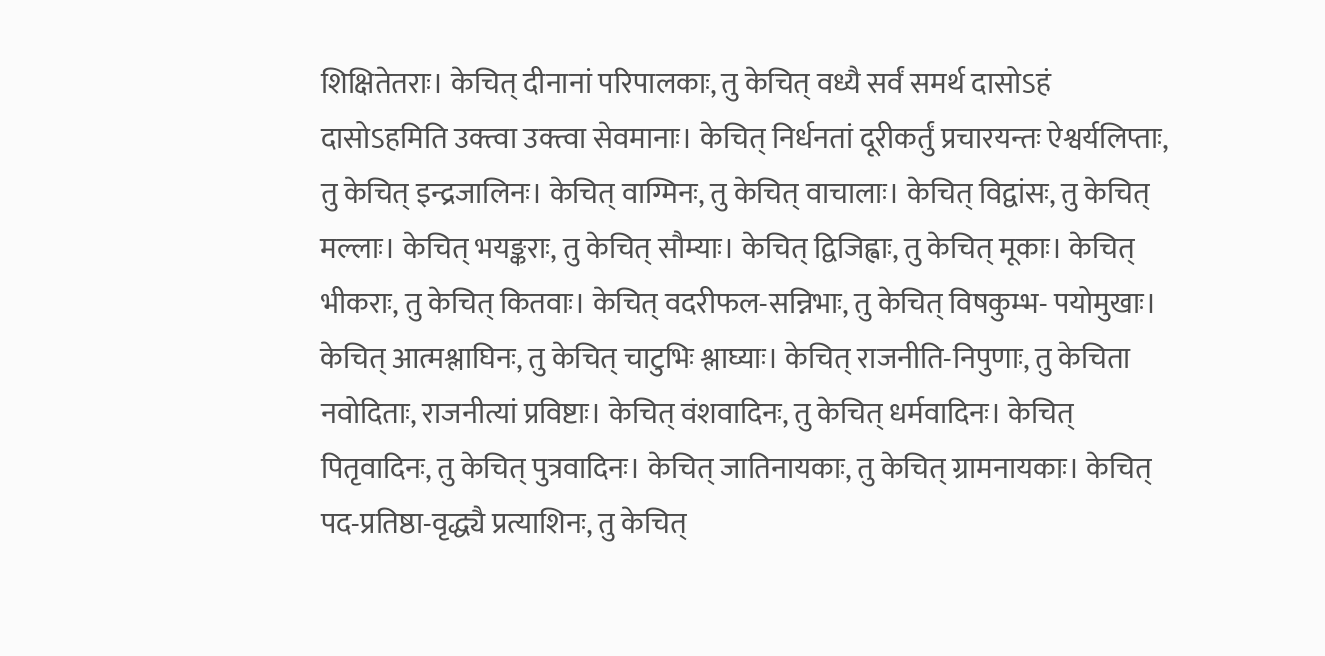शिक्षितेतराः। केचित् दीनानां परिपालकाः, तु केचित् वध्यै सर्वं समर्थ दासोऽहं दासोऽहमिति उक्त्वा उक्त्वा सेवमानाः। केचित् निर्धनतां दूरीकर्तुं प्रचारयन्तः ऐश्वर्यलिप्ताः, तु केचित् इन्द्रजालिनः। केचित् वाग्मिनः, तु केचित् वाचालाः। केचित् विद्वांसः, तु केचित् मल्लाः। केचित् भयङ्कराः, तु केचित् सौम्याः। केचित् द्विजिह्वाः, तु केचित् मूकाः। केचित् भीकराः, तु केचित् कितवाः। केचित् वदरीफल-सन्निभाः, तु केचित् विषकुम्भ- पयोमुखाः। केचित् आत्मश्लाघिनः, तु केचित् चाटुभिः श्लाघ्याः। केचित् राजनीति-निपुणाः, तु केचिता नवोदिताः, राजनीत्यां प्रविष्टाः। केचित् वंशवादिनः, तु केचित् धर्मवादिनः। केचित् पितृवादिनः, तु केचित् पुत्रवादिनः। केचित् जातिनायकाः, तु केचित् ग्रामनायकाः। केचित् पद-प्रतिष्ठा-वृद्ध्यै प्रत्याशिनः, तु केचित्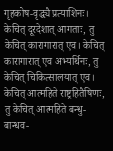गृहकोष-वृद्ध्यै प्रत्याशिनः। केचित् दूरदेशात् आगताः, तु केचित् कारागारात् एव। केचित् कारागारात् एव अभ्यर्थिनः, तु केचित् चिकित्सालयात् एव। केचित् आत्महिते राष्ट्रहितैषिणः, तु केचित् आत्महिते बन्धु-बान्धव-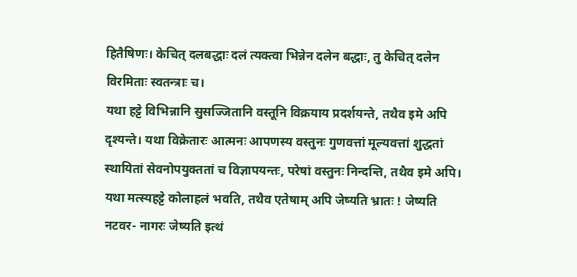हितैषिणः। केचित् दलबद्धाः दलं त्यक्त्वा भिन्नेन दलेन बद्धाः, तु केचित् दलेन विरमिताः स्वतन्त्राः च।
यथा हट्टे विभिन्नानि सुसज्जितानि वस्तूनि विक्रयाय प्रदर्शयन्ते, तथैव इमे अपि दृश्यन्ते। यथा विक्रेतारः आत्मनः आपणस्य वस्तुनः गुणवत्तां मूल्यवत्तां शुद्धतां स्थायितां सेवनोपयुक्ततां च विज्ञापयन्तः, परेषां वस्तुनः निन्दन्ति, तथैव इमे अपि। यथा मत्स्यहट्टे कोलाहलं भवति, तथैव एतेषाम् अपि जेष्यति भ्रातः ! जेष्यति नटवर- नागरः जेष्यति इत्थं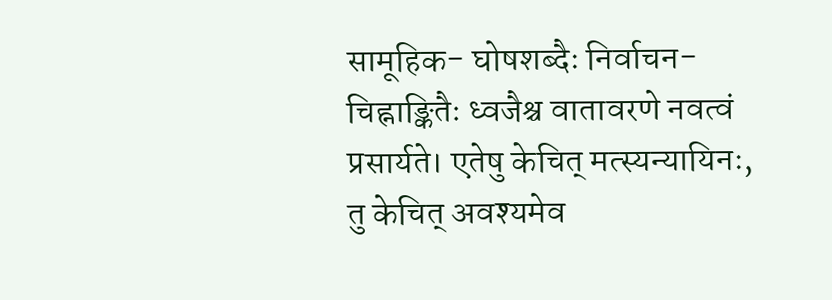सामूहिक- घोषशब्दैः निर्वाचन-चिह्नाङ्कितैः ध्वजैश्च वातावरणे नवत्वं प्रसार्यते। एतेषु केचित् मत्स्यन्यायिनः, तु केचित् अवश्यमेव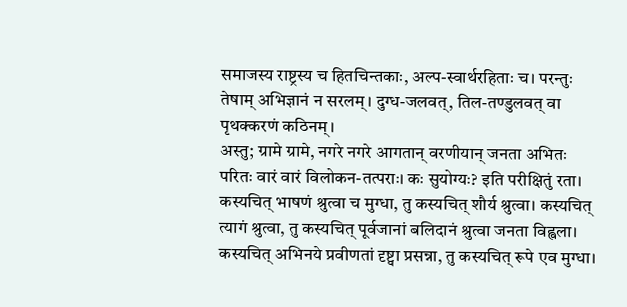समाजस्य राष्ट्रस्य च हितचिन्तकाः, अल्प-स्वार्थरहिताः च। परन्तुः तेषाम् अभिज्ञानं न सरलम्। दुग्ध-जलवत्, तिल-तण्डुलवत् वा पृथक्करणं कठिनम्।
अस्तु; ग्रामे ग्रामे, नगरे नगरे आगतान् वरणीयान् जनता अभितः परितः वारं वारं विलोकन-तत्पराः। कः सुयोग्यः? इति परीक्षितुं रता। कस्यचित् भाषणं श्रुत्वा च मुग्धा, तु कस्यचित् शौर्य श्रुत्वा। कस्यचित् त्यागं श्रुत्वा, तु कस्यचित् पूर्वजानां बलिदानं श्रुत्वा जनता विह्वला। कस्यचित् अभिनये प्रवीणतां दृष्ट्वा प्रसन्ना, तु कस्यचित् रूपे एव मुग्धा।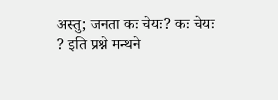अस्तु; जनता कः चेयः? कः चेयः ? इति प्रश्ने मन्थने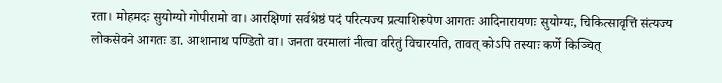रता। मोहमदः सुयोग्यो गोपीरामो वा। आरक्षिणां सर्वश्रेष्ठं पदं परित्यज्य प्रत्याशिरूपेण आगतः आदिनारायणः सुयोग्यः, चिकित्सावृत्तिं संत्यज्य लोकसेवने आगतः डा. आशानाथ पण्डितो वा। जनता वरमालां नीत्वा वरितुं विचारयति, तावत् कोऽपि तस्याः कर्णे किञ्चित्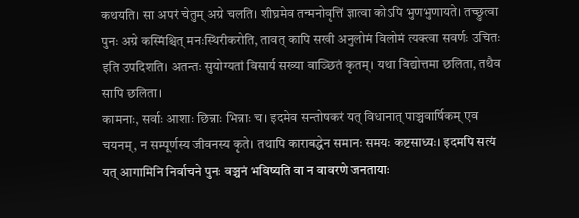कथयति। सा अपरं चेतुम् अग्रे चलति। शीघ्रमेव तन्मनोवृत्तिं ज्ञात्वा कोऽपि भुणभुणायते। तच्छ्रुत्वा पुनः अग्रे कस्मिंश्चित् मनःस्थिरीकरोति, तावत् कापि सखी अनुलोमं विलोमं त्यक्त्वा सवर्णः उचितः इति उपदिशति। अतन्तः सुयोग्यतां विसार्य सख्या वाञ्छितं कृतम्। यथा विद्योत्तमा छलिता, तथैव सापि छलिता।
कामनाः, सर्वाः आशाः छिन्नाः भिन्नाः च। इदमेव सन्तोषकरं यत् विधानात् पाञ्चवार्षिकम् एव चयनम्, न सम्पूर्णस्य जीवनस्य कृते। तथापि काराबद्धेन समानः समयः कष्टसाध्यः। इदमपि सत्यं यत् आगामिनि निर्वाचने पुनः वञ्चनं भविष्यति वा न वावरणे जनतायाः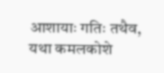आशायाः गतिः तथैव, यथा कमलकोशे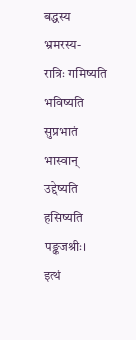बद्धस्य भ्रमरस्य-
रात्रिः गमिष्यति भविष्यति सुप्रभातं
भास्वान् उद्देष्यति हसिष्यति पङ्कजश्रीः।
इत्थं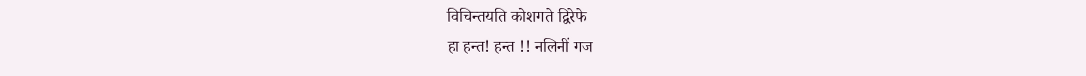विचिन्तयति कोशगते द्विरेफे
हा हन्त! हन्त !! नलिनीं गज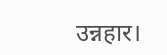उन्नहार।